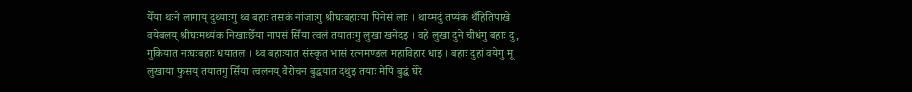येँया थःने लागाय् दुथ्याःगु थ्व बहाः तसकं नांजाःगु श्रीघःबहाःया पिनेसं लाः । थाय्मदुं तप्यंक थँहितिपाखे वयेबलय् श्रीघःमथ्यंक निखाःछेँया नापसं सिँया त्वलं तयातःगु लुखा खनेदइ । वहे लुखा दुने चीधंगु बहाः दु, गुकियात नःघःबहाः धयातल । थ्व बहाःयात संस्कृत भासं रत्नमण्डल महाविहार धाइ । बहाः दुहां वयेगु मू लुखाया फुसय् तयातगु सिँया त्वलनय् वैरोचन बुद्धयात दथुइ तयाः मेपिं बुद्धं घेरे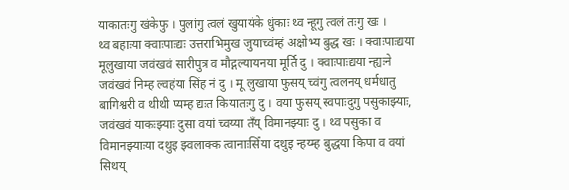याकातःगु खंकेफु । पुलांगु त्वलं खुयायंके धुंकाः थ्व न्हूगु त्वलं तःगु खः ।
थ्व बहाःया क्वाःपाःद्यः उत्तराभिमुख जुयाच्वंम्हं अक्षोभ्य बुद्ध खः । क्वाःपाःद्यया मूलुखाया जवंखवं सारीपुत्र व मौद्गल्यायनया मूर्ति दु । क्वाःपाःद्यया न्ह्यःने जवंखवं निम्ह ल्वहंया सिंह नं दु । मू लुखाया फुसय् च्वंगु त्वलनय् धर्मधातु बागिश्वरी व थीथी प्यम्ह द्यःत कियातःगु दु । वया फुसय् स्वपाःदुगु पसुकाझ्याः, जवंखवं याकःझ्याः दुसा वयां च्वय्या तँय् विमानझ्याः दु । थ्व पसुका व विमानझ्याःया दथुइ झ्वलाक्क त्वानाःसिँया दथुइ न्हय्म्ह बुद्धया किपा व वयां सिथय्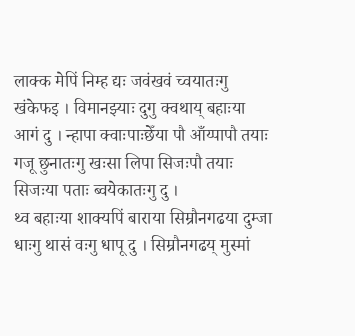लाक्क मेपिं निम्ह द्यः जवंखवं च्वयातःगु खंकेफइ । विमानझ्याः दुगु क्वथाय् बहाःया आगं दु । न्हापा क्वाःपाःछेँया पौ आँय्पापौ तयाः गजू छुनातःगु खःसा लिपा सिजःपौ तयाः सिजःया पताः ब्वयेकातःगु दु ।
थ्व बहाःया शाक्यपिं बाराया सिम्रौनगढया दुम्जा धाःगु थासं वःगु धापू दु । सिम्रौनगढय् मुस्मां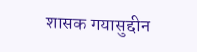शासक गयासुद्दीन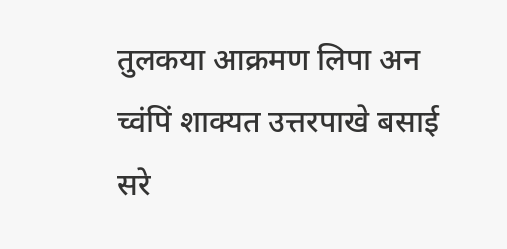तुलकया आक्रमण लिपा अन च्वंपिं शाक्यत उत्तरपाखे बसाई सरे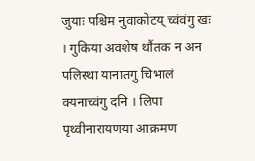जुयाः पश्चिम नुवाकोटय् च्वंवंगु खः । गुकिया अवशेष थौंतक न अन पलिस्था यानातगु चिभालं क्यनाच्वंगु दनि । लिपा पृथ्वीनारायणया आक्रमण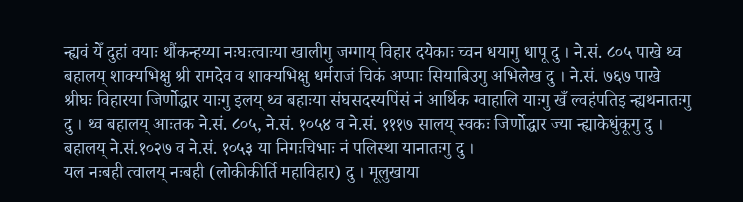न्ह्यवं येँ दुहां वयाः थौंकन्हय्या नःघःत्वाःया खालीगु जग्गाय् विहार दयेकाः च्वन धयागु धापू दु । ने.सं. ८०५ पाखे थ्व बहालय् शाक्यभिक्षु श्री रामदेव व शाक्यभिक्षु धर्मराजं चिकं अप्पाः सियाबिउगु अभिलेख दु । ने.सं. ७६७ पाखे श्रीघः विहारया जिर्णोद्धार याःगु इलय् थ्व बहाःया संघसदस्यपिंसं नं आर्थिक ग्वाहालि याःगु खँ ल्वहंपतिइ न्ह्यथनातःगु दु । थ्व बहालय् आःतक ने.सं. ८०५, ने.सं. १०५४ व ने.सं. १११७ सालय् स्वकः जिर्णोद्धार ज्या न्ह्याकेधुंकूगु दु । बहालय् ने.सं.१०२७ व ने.सं. १०५३ या निगःचिभाः नं पलिस्था यानातःगु दु ।
यल नःबही त्वालय् नःबही (लोकीकीर्ति महाविहार) दु । मूलुखाया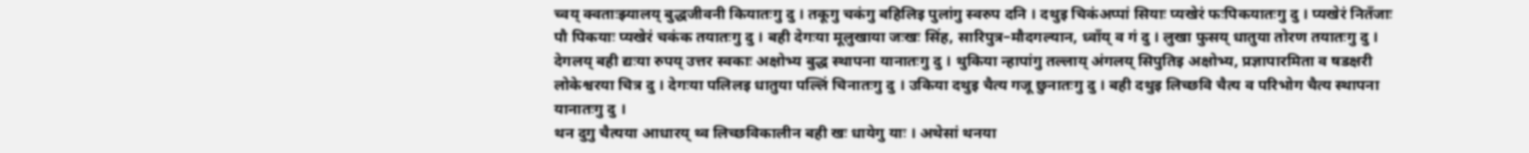च्वय् क्वताःझ्यालय् बुद्धजीवनी कियातःगु दु । तकूगु चकंगु बहिलिइ पुलांगु स्वरुप दनि । दथुइ चिकंअप्पां सियाः प्यखेरं फःपिकयातःगु दु । प्यखेरं नितँजाः पौ पिकयाः प्यखेरं चकंक तयातःगु दु । बही देगःया मूलुखाया जःखः सिंह, सारिपुत्र–मौदगल्यान, ध्वाँय् व गं दु । लुखा फुसय् धातुया तोरण तयातःगु दु । देगलय् बही द्यःया रुपय् उत्तर स्वकाः अक्षोभ्य बुद्ध स्थापना यानातःगु दु । थुकिया न्हापांगु तल्लाय् अंगलय् सिपुतिइ अक्षोभ्य, प्रज्ञापारमिता व षडक्षरी लोकेश्वरया चित्र दु । देगःया पलिलइ धातुया पल्लिं चिनातःगु दु । उकिया दथुइ चैत्य गजू छुनातःगु दु । बही दथुइ लिच्छवि चैत्य व परिभोग चैत्य स्थापना यानातःगु दु ।
थन दुगु चैत्यया आधारय् थ्व लिच्छविकालीन बही खः धायेगु याः । अथेसां थनया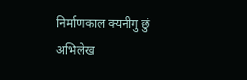निर्माणकाल क्यनीगु छुं अभिलेख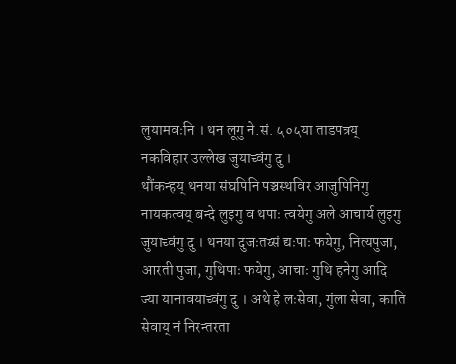लुयामवःनि । थन लूगु ने.सं. ५०५या ताडपत्रय् नकविहार उल्लेख जुयाच्वंगु दु ।
थौंकन्हय् थनया संघपिनि पञ्चस्थविर आजुपिनिगु नायकत्वय् बन्दे लुइगु व थपाः त्वयेगु अले आचार्य लुइगु जुयाच्वंगु दु । थनया दुजःतय्सं द्यःपाः फयेगु, नित्यपुजा, आरती पुजा, गुथिपाः फयेगु, आचाः गुथि हनेगु आदि ज्या यानावयाच्वंगु दु । अथे हे लःसेवा, गुंला सेवा, काति सेवाय् नं निरन्तरता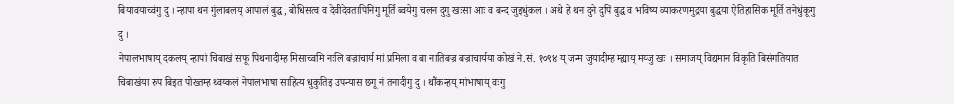बियावयाच्वंगु दु । न्हापा थन गुंलाबलय् आपालं बुद्ध, बोधिसत्व व देवीदेवतापिनिगु मूर्ति ब्वयेगु चलन दुगु खःसा आः व बन्द जुइधुंकल । अथे हे थन दुने दुपिं बुद्ध व भविष्य व्याकरणमुद्रया बुद्धया ऐतिहासिक मूर्ति तनेधुंकूगु दु ।
नेपालभाषाय् दकलय् न्हापां चिबाखं सफू पिथनादीम्ह मिसाच्वमि नःलि बज्राचार्य मां प्रमिला व बा नातिबज्र बज्राचार्यया कोखं ने.सं. १०९४ य् जन्म जुयादीम्ह म्ह्याय् मय्जु खः । समाजय् विद्यमान विकृति बिसंगतियात चिबाखंया रुप बिइत पोख्तम्ह थ्वय्कलं नेपालभाषा साहित्य धुकुतिइ उपन्यास छगू नं तनादीगु दु । थौंकन्हय् मांभाषाय् वःगु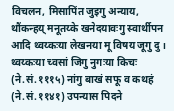विचलन, मिसापिंत जुइगु अन्याय, थौंकन्हय् मनूतय्के खनेदयावःगु स्वार्थीपन आदि थ्वय्कःया लेखनया मू विषय जूगु दु । थ्वय्कःया च्वसां जिगु नुगःया किचः (ने.सं.१११५) नांगु बाखं सफू व कथहं (ने.सं.११४१) उपन्यास पिदने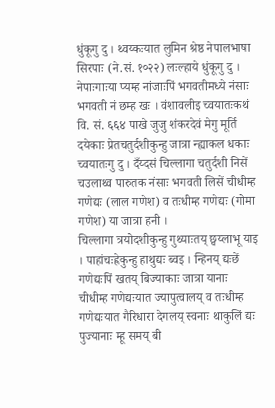धुंकूगु दु । थ्वय्कःयात लुमिन श्रेष्ठ नेपालभाषा सिरपाः (ने.सं. १०२२) लःल्हाये धुंकूगु दु ।
नेपाःगाःया प्यम्ह नांजाःपिं भगवतीमध्ये नंसाः भगवती नं छम्ह खः । वंशावलीइ च्वयातःकथं वि. सं. ६६४ पाखे जुजु शंकरदेवं मेगु मूर्ति दयेकाः प्रेतचतुर्दशीकुन्हु जात्रा न्ह्याकल धकाः च्वयातःगु दु । दँय्दसं चिल्लागा चतुर्दशी निसें चउलाथ्व पारुतक नंसाः भगवती लिसें चीधीम्ह गणेद्यः (लाल गणेश) व तःधीम्ह गणेद्यः (गोमा गणेश) या जात्रा हनी ।
चिल्लागा त्रयोदशीकुन्हु गुथ्याःतय् छ्वय्लाभू याइ । पाहांचःह्रेकुन्हु हाथुद्यः ब्वइ । न्हिनय् द्यःछें गणेद्यःपिं खतय् बिज्याकाः जात्रा यानाः चीधीम्ह गणेद्यःयात ज्यापुत्वालय् व तःधीम्ह गणेद्यःयात गैरिधारा देगलय् स्वनाः थाकुलिं द्यः पुज्यानाः म्हू समय् बी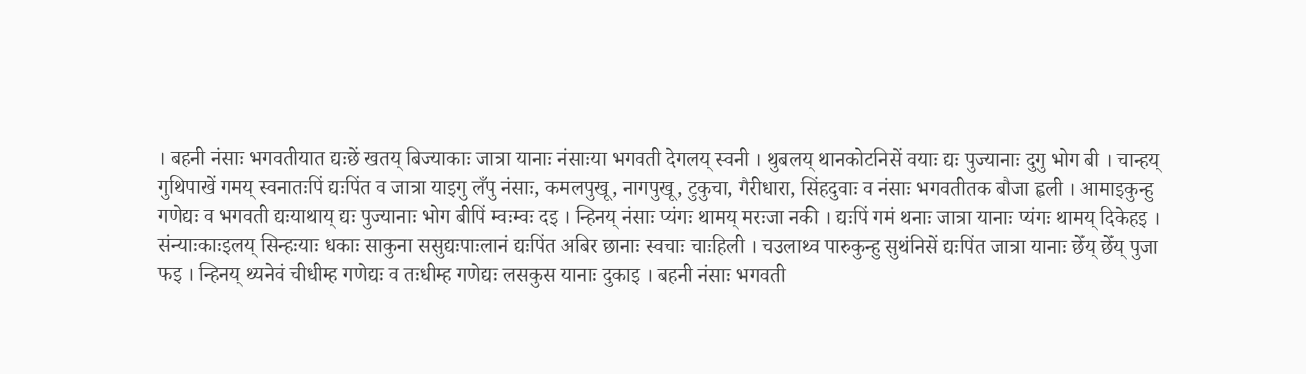। बहनी नंसाः भगवतीयात द्यःछें खतय् बिज्याकाः जात्रा यानाः नंसाःया भगवती देगलय् स्वनी । थुबलय् थानकोटनिसें वयाः द्यः पुज्यानाः दुगु भोग बी । चान्हय् गुथिपाखें गमय् स्वनातःपिं द्यःपिंत व जात्रा याइगु लँपु नंसाः, कमलपुखू, नागपुखू, टुकुचा, गैरीधारा, सिंहदुवाः व नंसाः भगवतीतक बौजा ह्वली । आमाइकुन्हु गणेद्यः व भगवती द्यःयाथाय् द्यः पुज्यानाः भोग बीपिं म्वःम्वः दइ । न्हिनय् नंसाः प्यंगः थामय् मरःजा नकी । द्यःपिं गमं थनाः जात्रा यानाः प्यंगः थामय् दिकेहइ ।
संन्याःकाःइलय् सिन्हःयाः धकाः साकुना ससुद्यःपाःलानं द्यःपिंत अबिर छानाः स्वचाः चाःहिली । चउलाथ्व पारुकुन्हु सुथंनिसें द्यःपिंत जात्रा यानाः छेँय् छेँय् पुजा फइ । न्हिनय् थ्यनेवं चीधीम्ह गणेद्यः व तःधीम्ह गणेद्यः लसकुस यानाः दुकाइ । बहनी नंसाः भगवती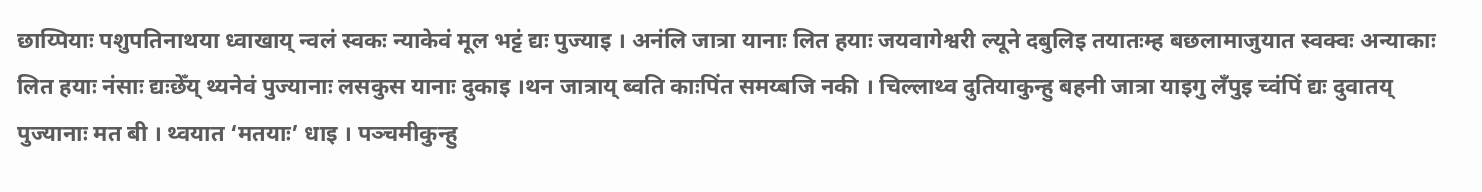छाय्पियाः पशुपतिनाथया ध्वाखाय् न्वलं स्वकः न्याकेवं मूल भट्टं द्यः पुज्याइ । अनंलि जात्रा यानाः लित हयाः जयवागेश्वरी ल्यूने दबुलिइ तयातःम्ह बछलामाजुयात स्वक्वः अन्याकाः लित हयाः नंसाः द्यःछेँय् थ्यनेवं पुज्यानाः लसकुस यानाः दुकाइ ।थन जात्राय् ब्वति काःपिंत समय्बजि नकी । चिल्लाथ्व दुतियाकुन्हु बहनी जात्रा याइगु लँपुइ च्वंपिं द्यः दुवातय् पुज्यानाः मत बी । थ्वयात ‘मतयाः’ धाइ । पञ्चमीकुन्हु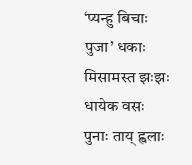‘प्यन्हु बिचाः पुजा’ धकाः मिसामस्त झःझः धायेक वसः पुनाः ताय् ह्वलाः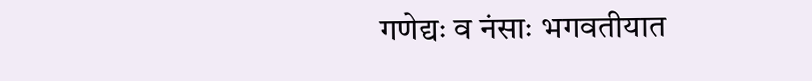गणेद्यः व नंसाः भगवतीयात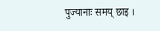पुज्यानाः समय् छाइ ।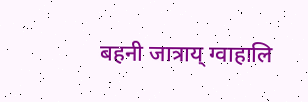बहनी जात्राय् ग्वाहालि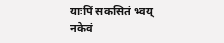याःपिं सकसितं भ्वय् नकेवं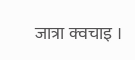जात्रा क्वचाइ ।